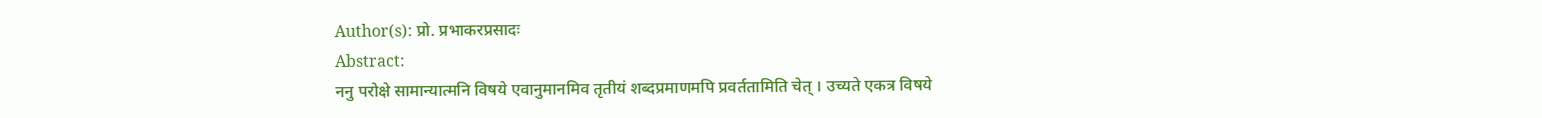Author(s): प्रो. प्रभाकरप्रसादः
Abstract:
ननु परोक्षे सामान्यात्मनि विषये एवानुमानमिव तृतीयं शब्दप्रमाणमपि प्रवर्ततामिति चेत् । उच्यते एकत्र विषये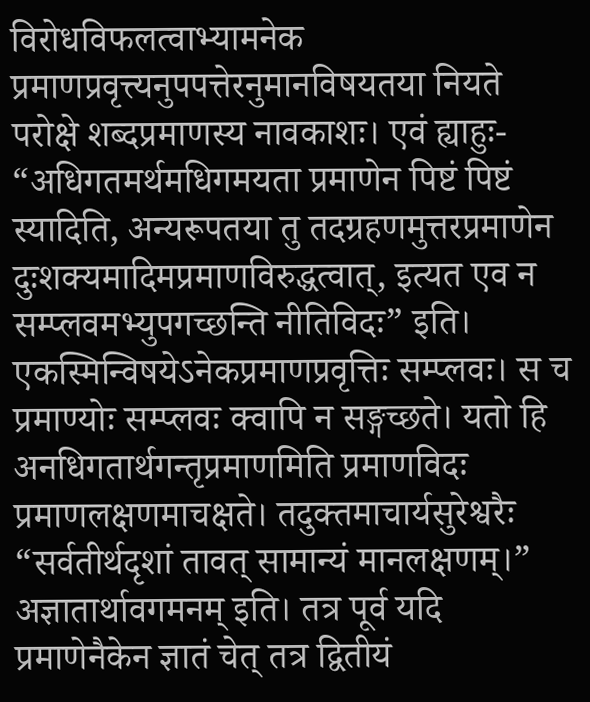विरोधविफलत्वाभ्यामनेक प्रमाणप्रवृत्त्यनुपपत्तेरनुमानविषयतया नियते परोक्षे शब्दप्रमाणस्य नावकाशः। एवं ह्याहुः- “अधिगतमर्थमधिगमयता प्रमाणेन पिष्टं पिष्टं स्यादिति, अन्यरूपतया तु तदग्रहणमुत्तरप्रमाणेन दुःशक्यमादिमप्रमाणविरुद्धत्वात्, इत्यत एव न सम्प्लवमभ्युपगच्छन्ति नीतिविदः” इति। एकस्मिन्विषयेऽनेकप्रमाणप्रवृत्तिः सम्प्लवः। स च प्रमाण्योः सम्प्लवः क्वापि न सङ्गच्छते। यतो हि अनधिगतार्थगन्तृप्रमाणमिति प्रमाणविदः प्रमाणलक्षणमाचक्षते। तदुक्तमाचार्यसुरेश्वरैः “सर्वतीर्थदृशां तावत् सामान्यं मानलक्षणम्।” अज्ञातार्थावगमनम् इति। तत्र पूर्व यदि प्रमाणेनैकेन ज्ञातं चेत् तत्र द्वितीयं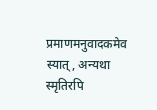प्रमाणमनुवादकमेव स्यात्, अन्यथा स्मृतिरपि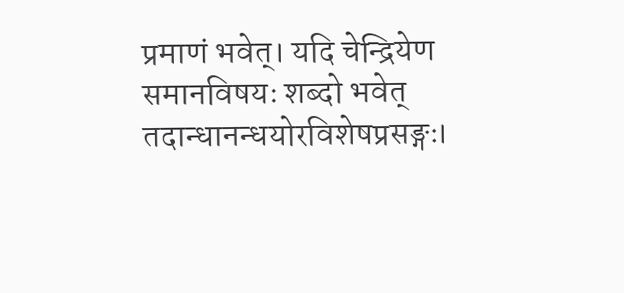प्रमाणं भवेत्। यदि चेन्द्रियेण समानविषयः शब्दो भवेत् तदान्धानन्धयोरविशेषप्रसङ्गः।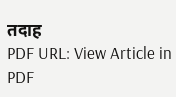तदाह
PDF URL: View Article in PDF